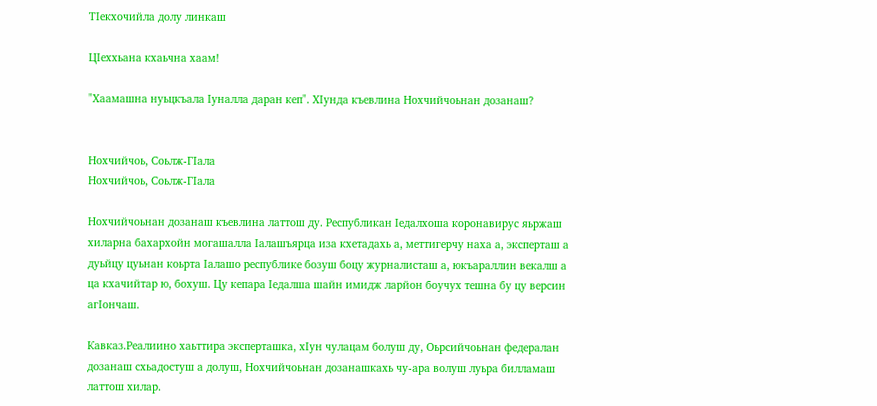ТIекхочийла долу линкаш

ЦIеххьана кхаьчна хаам!

"Хаамашна нуьцкъала Iуналла даран кеп". ХIунда къевлина Нохчийчоьнан дозанаш?


Нохчийчоь, Соьлж-ГIала
Нохчийчоь, Соьлж-ГIала

Нохчийчоьнан дозанаш къевлина латтош ду. Республикан Iедалхоша коронавирус яьржаш хиларна бахархойн могашалла Iалашъярца иза кхетадахь а, меттигерчу наха а, эксперташ а дуьйцу цуьнан коьрта Iалашо республике бозуш боцу журналисташ а, юкъараллин векалш а ца кхачийтар ю, бохуш. Цу кепара Iедалша шайн имидж ларйон боучух тешна бу цу версин агIончаш.

Кавказ.Реалиино хаьттира эксперташка, хIун чулацам болуш ду, Оьрсийчоьнан федералан дозанаш схьадостуш а долуш, Нохчийчоьнан дозанашкахь чу-ара волуш луьра билламаш латтош хилар.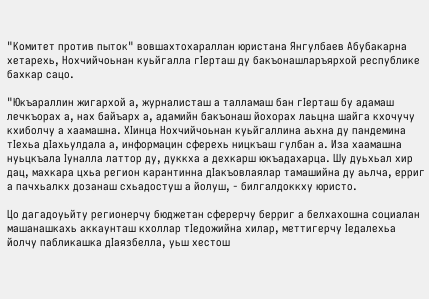"Комитет против пыток" вовшахтохараллан юристана Янгулбаев Абубакарна хетарехь, Нохчийчоьнан куьйгалла гIерташ ду бакъонашларъярхой республике бахкар сацо.

"Юкъараллин жигархой а, журналисташ а талламаш бан гIерташ бу адамаш лечкъорах а, нах байъарх а, адамийн бакъонаш йохорах лаьцна шайга кхочучу кхиболчу а хаамашна. ХIинца Нохчийчоьнан куьйгаллина аьхна ду пандемина тIехьа дIахьулдала а, информацин сферехь ницкъаш гулбан а. Иза хаамашна нуьцкъала Iуналла латтор ду, дуккха а дехкарш юкъадахарца. Шу дуьхьал хир дац, махкара цхьа регион карантинна дIакъовлаялар тамашийна ду аьлча, ерриг а пачхьалкх дозанаш схьадостуш а йолуш, - билгалдоккху юристо.

Цо дагадоуьйту регионерчу бюджетан сферерчу берриг а белхахошна социалан машанашкахь аккаунташ кхоллар тIедожийна хилар, меттигерчу Iедалехьа йолчу пабликашка дIаязбелла, уьш хестош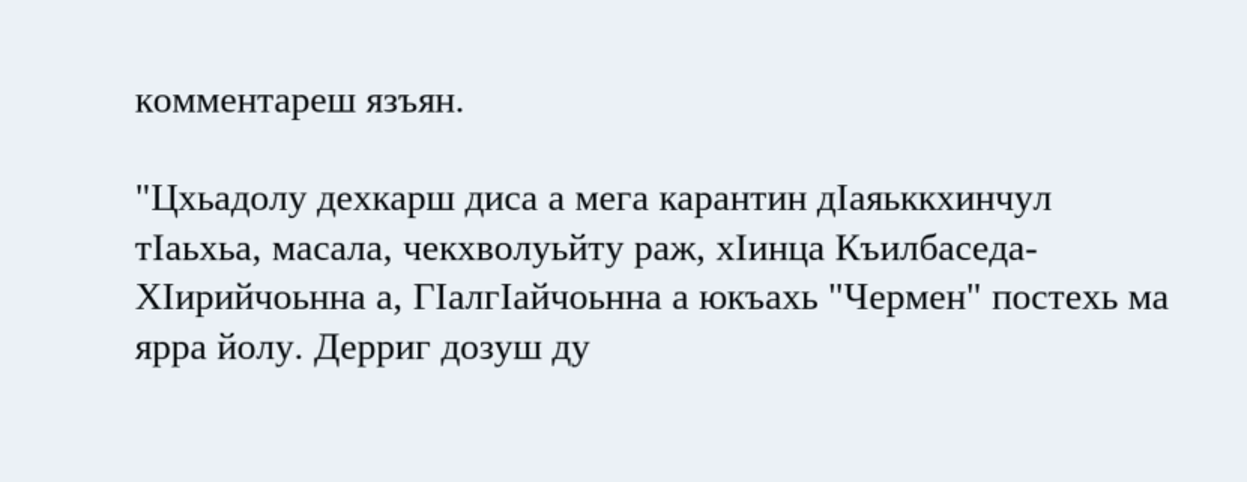комментареш язъян.

"Цхьадолу дехкарш диса а мега карантин дIаяьккхинчул тIаьхьа, масала, чекхволуьйту раж, хIинца Къилбаседа-ХIирийчоьнна а, ГIалгIайчоьнна а юкъахь "Чермен" постехь ма ярра йолу. Дерриг дозуш ду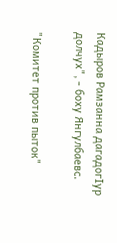Кадыров Рамзанна дагадогIур долчух", - боху Янгулбаевс.

"Комитет против пыток"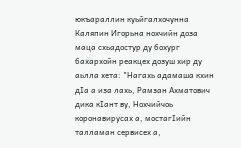юкъараллин куьйгалхочунна Каляпин Игорьна нохчийн доза маца схьадостур ду бохург бахархойн реакцех дозуш хир ду аьлла хета: "Нагахь адамаша кхин дIа а иза лахь, Рамзан Ахматович дика кIант ву, Нохчийчоь коронавирусах а, мостагIийн талламан сервисех а,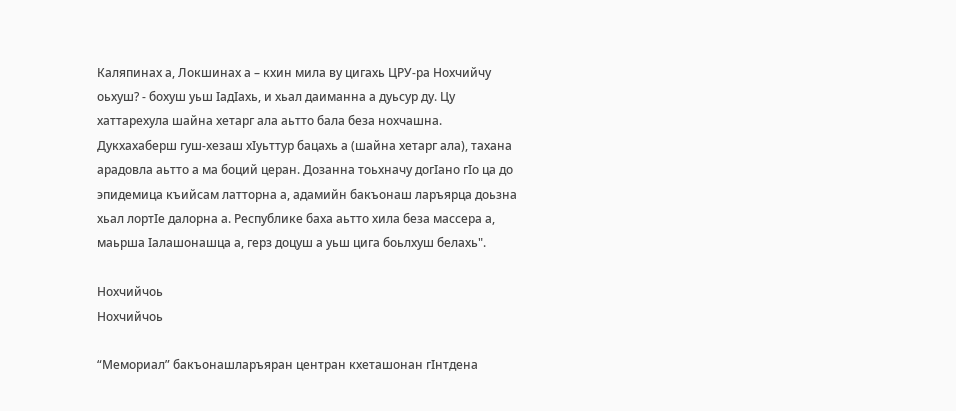Каляпинах а, Локшинах а – кхин мила ву цигахь ЦРУ-ра Нохчийчу оьхуш? - бохуш уьш IадIахь, и хьал даиманна а дуьсур ду. Цу хаттарехула шайна хетарг ала аьтто бала беза нохчашна. Дукхахаберш гуш-хезаш хIуьттур бацахь а (шайна хетарг ала), тахана арадовла аьтто а ма боций церан. Дозанна тоьхначу догIано гIо ца до эпидемица къийсам латторна а, адамийн бакъонаш ларъярца доьзна хьал лортIе далорна а. Республике баха аьтто хила беза массера а, маьрша Iалашонашца а, герз доцуш а уьш цига боьлхуш белахь".

Нохчийчоь
Нохчийчоь

“Мемориал” бакъонашларъяран центран кхеташонан гIнтдена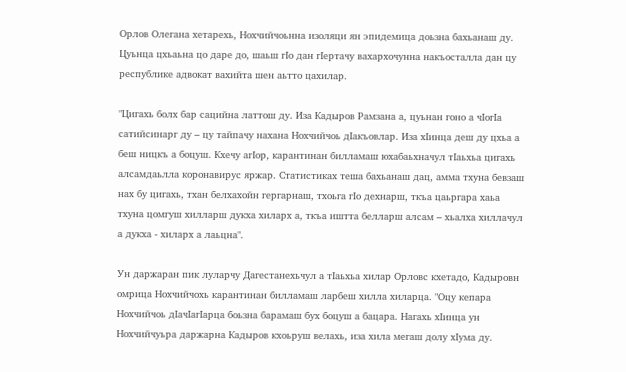Орлов Олегана хетарехь, Нохчийчоьнна изоляци ян эпидемица доьзна бахьанаш ду. Цуьнца цхьаьна цо даре до, шаьш гIо дан гIертачу вахархочунна накъосталла дан цу республике адвокат вахийта шен аьтто цахилар.

"Цигахь болх бар сацийна латтош ду. Иза Кадыров Рамзана а, цуьнан гоно а чIогIа сатийсинарг ду – цу тайпачу нахана Нохчийчоь дIакъовлар. Иза хIинца деш ду цхьа а беш ницкъ а боцуш. Кхечу агIор, карантинан билламаш юхабаьхначул тIаьхьа цигахь алсамдаьлла коронавирус яржар. Статистиках теша бахьанаш дац, амма тхуна бевзаш нах бу цигахь, тхан белхахойн гергарнаш, тхоьга гIо дехнарш, ткъа цаьргара хаьа тхуна цомгуш хилларш дукха хиларх а, ткъа иштта белларш алсам – хьалха хиллачул а дукха - хиларх а лаьцна".

Ун даржаран пик луларчу Дагестанехьчул а тIаьхьа хилар Орловс кхетадо, Кадыровн омрица Нохчийчохь карантинан билламаш ларбеш хилла хиларца. "Оцу кепара Нохчийчоь дIачIагIарца боьзна барамаш бух боцуш а бацара. Нагахь хIинца ун Нохчийчуьра даржарна Кадыров кхоьруш велахь, иза хила мегаш долу хIума ду.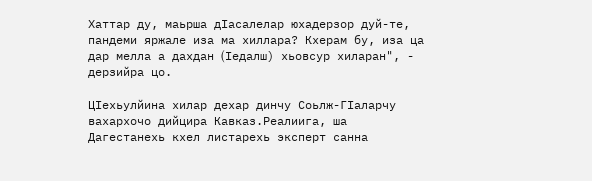Хаттар ду, маьрша дIасалелар юхадерзор дуй-те, пандеми яржале иза ма хиллара? Кхерам бу, иза ца дар мелла а дахдан (Iедалш) хьовсур хиларан", - дерзийра цо.

ЦӀехьулйина хилар дехар динчу Соьлж-ГIаларчу вахархочо дийцира Кавказ.Реалиига, ша Дагестанехь кхел листарехь эксперт санна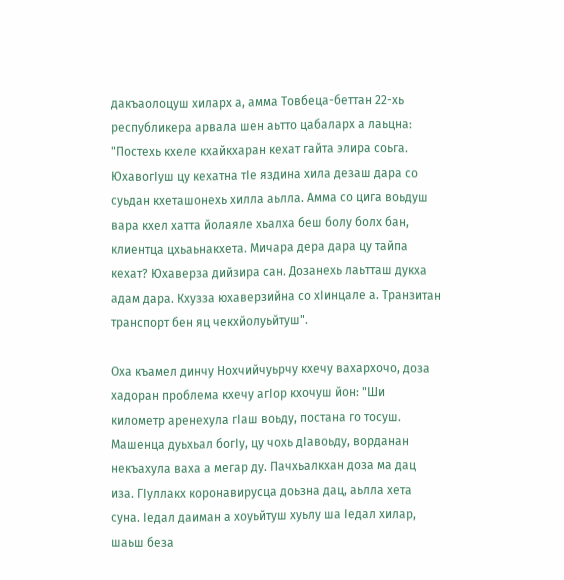дакъаолоцуш хиларх а, амма Товбеца-беттан 22-хь республикера арвала шен аьтто цабаларх а лаьцна: "Постехь кхеле кхайкхаран кехат гайта элира соьга. ЮхавогIуш цу кехатна тIе яздина хила дезаш дара со суьдан кхеташонехь хилла аьлла. Амма со цига воьдуш вара кхел хатта йолаяле хьалха беш болу болх бан, клиентца цхьаьнакхета. Мичара дера дара цу тайпа кехат? Юхаверза дийзира сан. Дозанехь лаьтташ дукха адам дара. Кхузза юхаверзийна со хIинцале а. Транзитан транспорт бен яц чекхйолуьйтуш".

Оха къамел динчу Нохчийчуьрчу кхечу вахархочо, доза хадоран проблема кхечу агIор кхочуш йон: "Ши километр аренехула гIаш воьду, постана го тосуш. Машенца дуьхьал богIу, цу чохь дIавоьду, ворданан некъахула ваха а мегар ду. Пачхьалкхан доза ма дац иза. ГIуллакх коронавирусца доьзна дац, аьлла хета суна. Iедал даиман а хоуьйтуш хуьлу ша Iедал хилар, шаьш беза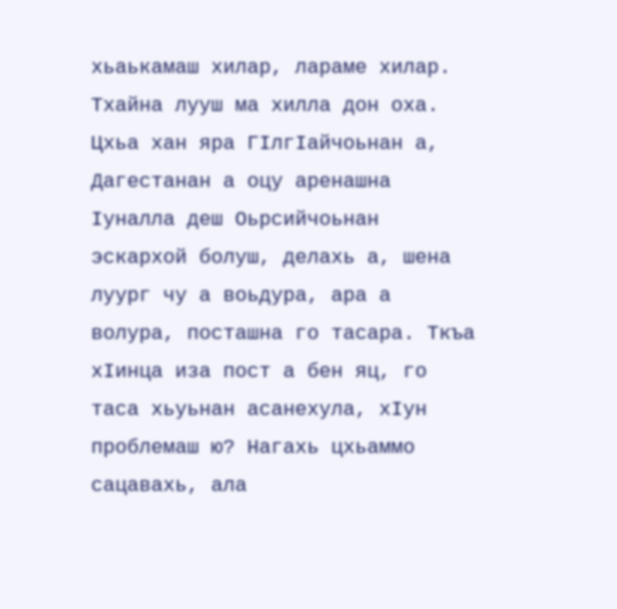хьаькамаш хилар, лараме хилар. Тхайна лууш ма хилла дон оха. Цхьа хан яра ГIлгIайчоьнан а, Дагестанан а оцу аренашна Iуналла деш Оьрсийчоьнан эскархой болуш, делахь а, шена луург чу а воьдура, ара а волура, посташна го тасара. Ткъа хIинца иза пост а бен яц, го таса хьуьнан асанехула, хIун проблемаш ю? Нагахь цхьаммо сацавахь, ала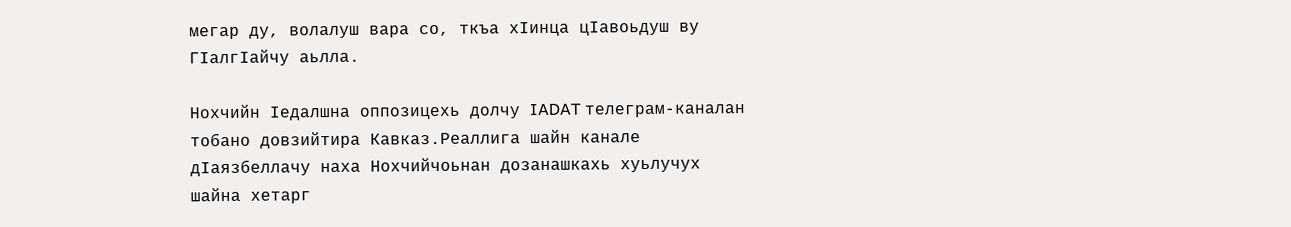мегар ду, волалуш вара со, ткъа хIинца цIавоьдуш ву ГIалгIайчу аьлла.

Нохчийн Iедалшна оппозицехь долчу IADAT телеграм-каналан тобано довзийтира Кавказ.Реаллига шайн канале дIаязбеллачу наха Нохчийчоьнан дозанашкахь хуьлучух шайна хетарг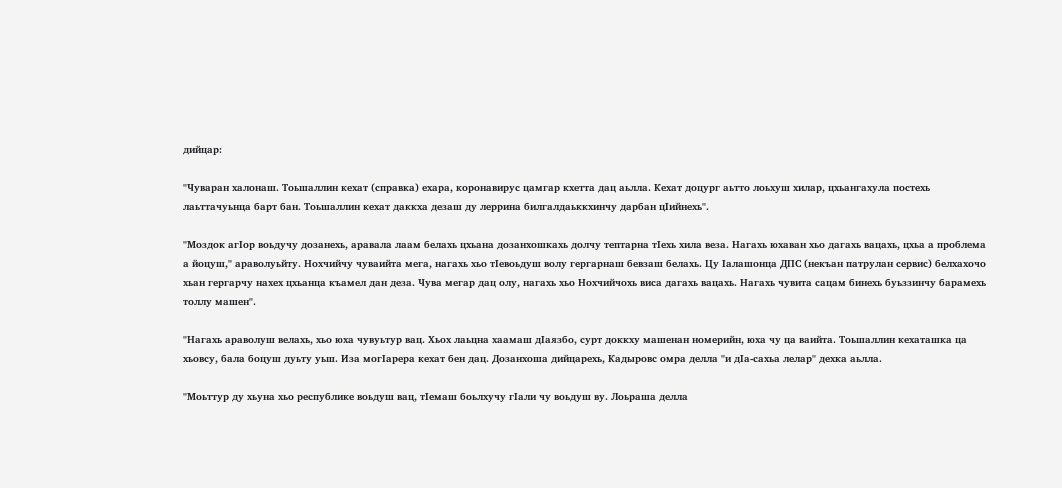дийцар:

"Чуваран халонаш. Тоьшаллин кехат (справка) ехара, коронавирус цамгар кхетта дац аьлла. Кехат доцург аьтто лоьхуш хилар, цхьангахула постехь лаьттачуьнца барт бан. Тоьшаллин кехат даккха дезаш ду леррина билгалдаьккхинчу дарбан цIийнехь".

"Моздок агIор воьдучу дозанехь, аравала лаам белахь цхьана дозанхошкахь долчу тептарна тIехь хила веза. Нагахь юхаван хьо дагахь вацахь, цхьа а проблема а йоцуш," араволуьйту. Нохчийчу чуваийта мега, нагахь хьо тIевоьдуш волу гергарнаш бевзаш белахь. Цу Iалашонца ДПС (некъан патрулан сервис) белхахочо хьан гергарчу нахех цхьанца къамел дан деза. Чува мегар дац олу, нагахь хьо Нохчийчохь виса дагахь вацахь. Нагахь чувита сацам бинехь буьззинчу барамехь толлу машен".

"Нагахь араволуш велахь, хьо юха чувуьтур вац. Хьох лаьцна хаамаш дIаязбо, сурт доккху машенан номерийн, юха чу ца ваийта. Тоьшаллин кехаташка ца хьовсу, бала боцуш дуьту уьш. Иза могIарера кехат бен дац. Дозанхоша дийцарехь, Кадыровс омра делла "и дIа-сахьа лелар" дехка аьлла.

"Моьттур ду хьуна хьо республике воьдуш вац, тIемаш боьлхучу гIали чу воьдуш ву. Лоьраша делла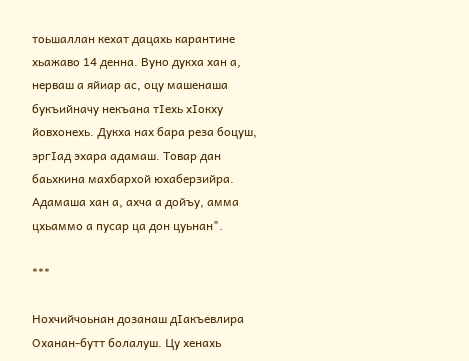тоьшаллан кехат дацахь карантине хьажаво 14 денна. Вуно дукха хан а, нерваш а яйиар ас, оцу машенаша букъийначу некъана тIехь хIокху йовхонехь. Дукха нах бара реза боцуш, эргIад эхара адамаш. Товар дан баьхкина махбархой юхаберзийра. Адамаша хан а, ахча а дойъу, амма цхьаммо а пусар ца дон цуьнан".

***

Нохчийчоьнан дозанаш дIакъевлира Оханан-бутт болалуш. Цу хенахь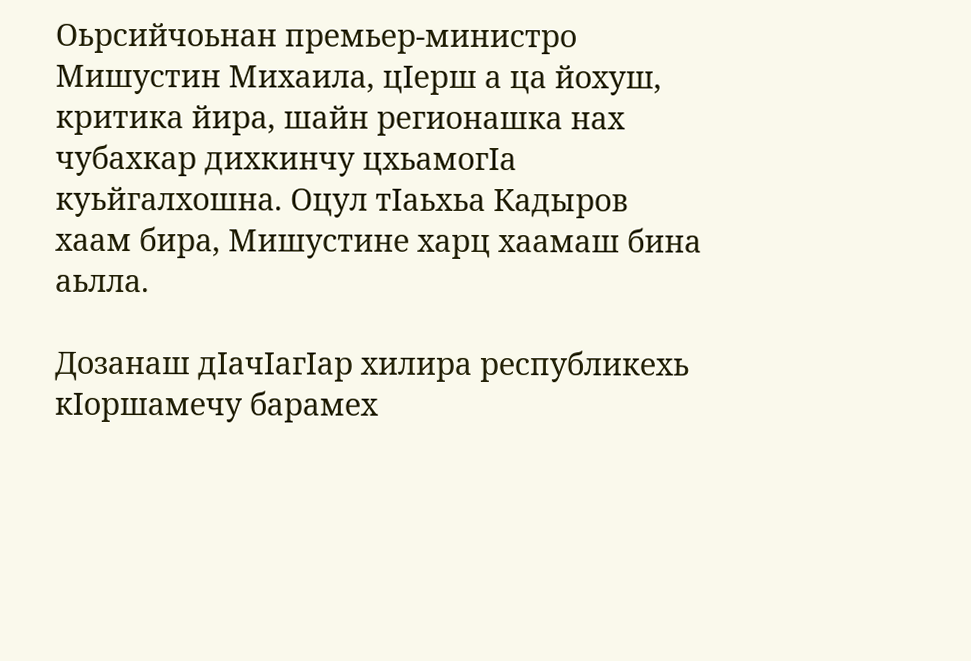Оьрсийчоьнан премьер-министро Мишустин Михаила, цIерш а ца йохуш, критика йира, шайн регионашка нах чубахкар дихкинчу цхьамогIа куьйгалхошна. Оцул тIаьхьа Кадыров хаам бира, Мишустине харц хаамаш бина аьлла.

Дозанаш дIачIагIар хилира республикехь кIоршамечу барамех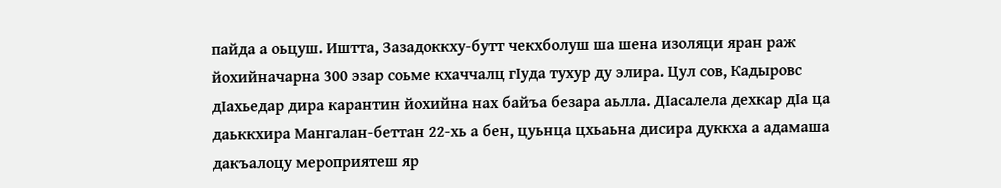пайда а оьцуш. Иштта, Зазадоккху-бутт чекхболуш ша шена изоляци яран раж йохийначарна 300 эзар соьме кхаччалц гIуда тухур ду элира. Цул сов, Кадыровс дIахьедар дира карантин йохийна нах байъа безара аьлла. ДIасалела дехкар дIа ца даьккхира Мангалан-беттан 22-хь а бен, цуьнца цхьаьна дисира дуккха а адамаша дакъалоцу мероприятеш яр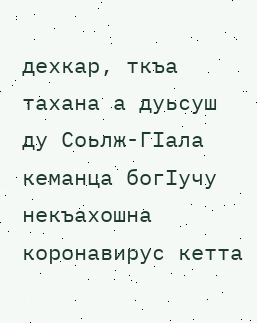дехкар, ткъа тахана а дуьсуш ду Соьлж-ГIала кеманца богIучу некъахошна коронавирус кетта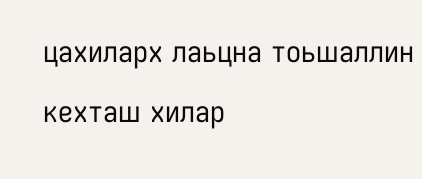цахиларх лаьцна тоьшаллин кехташ хилар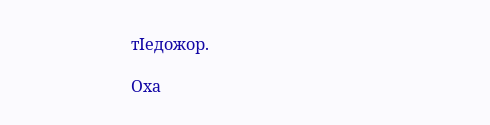тIедожор.

Оха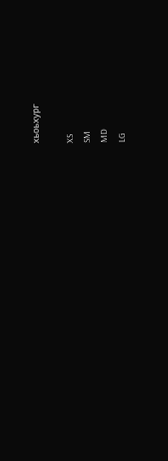хьоьхург

XS
SM
MD
LG